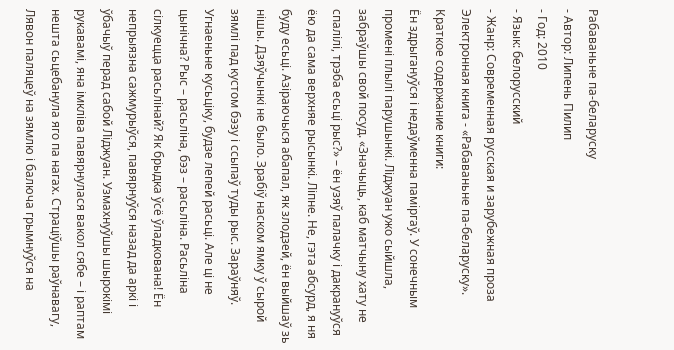Рабаваньне па-беларуску
- Автор: Липень Пилип
- Год: 2010
- Язык: белорусский
- Жанр: Современная русская и зарубежная проза
Электронная книга - «Рабаваньне па-беларуску». Краткое содержание книги:
Ён здрыгануўся і недаўменна памiргаў. У сонечным промені плылі парушынкі. Ліджуан ужо сыйшла, забраўшы свой посуд. «Значыць, каб матчыну хату не спалілі, трэба есьці рыс?» – ён узяў палачку і дакрануўся ёю да сама верхняе рысынкі. Ліпне. Не, гэта абсурд, я ня буду есьці. Азіраючыся абапал, як злодзей, ён выйшаў зь нішы. Дзяўчынкі не было. Зрабіў наском ямку ў сырой зямлі пад кустом бэзу і ссыпаў туды рыс. Зараўняў. Угнаеньне кусьціку, будзе лепей расьці. Але ці не цынічна? Рыс – расьліна, бэз – расьліна. Расьліна сілкуецца расьлінай? Як брыдка ўсё ўладкована! Ён непрыязна сажмурыўся, павярнуўся назад да аркі і ўбачыў перад сабой Ліджуан. Узмахнуўшы шырокімі рукавамі, яна імкліва павярнулася вакол сябе – і раптам нешта сьцебанула яго па нагах. Страціўшы раўнавагу, Лявон паляцеў на зямлю і балюча грымнуўся на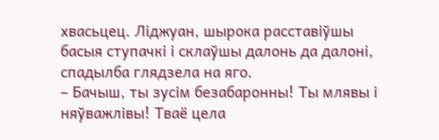хвасьцец. Ліджуан, шырока расставіўшы басыя ступачкі і склаўшы далонь да далоні, спадылба глядзела на яго.
– Бачыш, ты зусім безабаронны! Ты млявы і няўважлівы! Тваё цела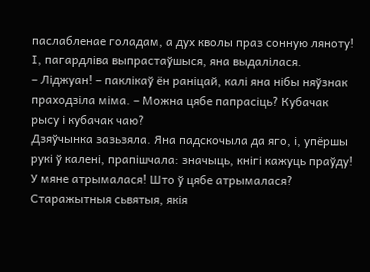паслабленае голадам, а дух кволы праз сонную ляноту!
І, пагардліва выпрастаўшыся, яна выдалілася.
– Ліджуан! – паклікаў ён раніцай, калі яна нібы няўзнак праходзіла міма. – Можна цябе папрасіць? Кубачак рысу і кубачак чаю?
Дзяўчынка зазьзяла. Яна падскочыла да яго, і, упёршы рукі ў калені, прапішчала: значыць, кнігі кажуць праўду! У мяне атрымалася! Што ў цябе атрымалася? Старажытныя сьвятыя, якія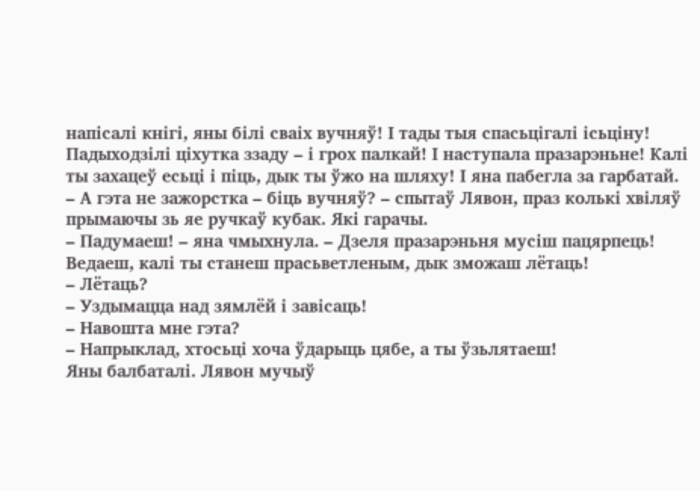напісалі кнігі, яны білі сваіх вучняў! І тады тыя спасьцігалі ісьціну! Падыходзілі ціхутка ззаду – і грох палкай! І наступала празарэньне! Калі ты захацеў есьці і піць, дык ты ўжо на шляху! І яна пабегла за гарбатай.
– А гэта не зажорстка – біць вучняў? – спытаў Лявон, праз колькі хвіляў прымаючы зь яе ручкаў кубак. Які гарачы.
– Падумаеш! – яна чмыхнула. – Дзеля празарэньня мусіш пацярпець! Ведаеш, калі ты станеш прасьветленым, дык зможаш лётаць!
– Лётаць?
– Уздымацца над зямлёй і завісаць!
– Навошта мне гэта?
– Напрыклад, хтосьці хоча ўдарыць цябе, а ты ўзьлятаеш!
Яны балбаталі. Лявон мучыў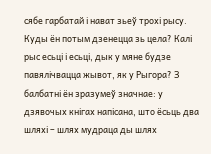сябе гарбатай і нават зьеў трохі рысу. Куды ён потым дзенецца зь цела? Калі рыс есьці і есьці, дык у мяне будзе павялічвацца жывот, як у Рыгора? З балбатні ён зразумеў значнае: у дзявочых кнігах напісана, што ёсьць два шляхі – шлях мудраца ды шлях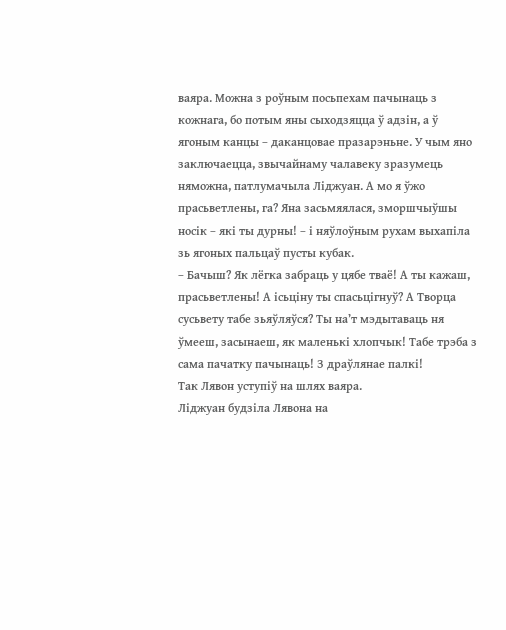ваяра. Можна з роўным посьпехам пачынаць з кожнага, бо потым яны сыходзяцца ў адзін, а ў ягоным канцы – даканцовае празарэньне. У чым яно заключаецца, звычайнаму чалавеку зразумець няможна, патлумачыла Ліджуан. А мо я ўжо прасьветлены, га? Яна засьмяялася, зморшчыўшы носік – які ты дурны! – і няўлоўным рухам выхапіла зь ягоных пальцаў пусты кубак.
– Бачыш? Як лёгка забраць у цябе тваё! А ты кажаш, прасьветлены! А ісьціну ты спасьцігнуў? А Творца сусьвету табе зьяўляўся? Ты на’т мэдытаваць ня ўмееш, засынаеш, як маленькі хлопчык! Табе трэба з сама пачатку пачынаць! З драўлянае палкі!
Так Лявон уступіў на шлях ваяра.
Ліджуан будзіла Лявона на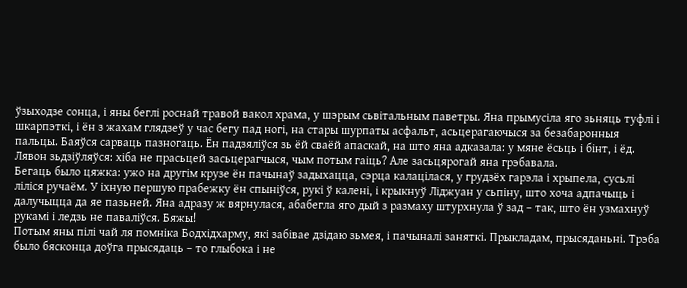ўзыходзе сонца, і яны беглі роснай травой вакол храма, у шэрым сьвітальным паветры. Яна прымусіла яго зьняць туфлі і шкарпэткі, і ён з жахам глядзеў у час бегу пад ногі, на стары шурпаты асфальт, асьцерагаючыся за безабаронныя пальцы. Баяўся сарваць пазногаць. Ён падзяліўся зь ёй сваёй апаскай, на што яна адказала: у мяне ёсьць і бінт, і ёд. Лявон зьдзіўляўся: хіба не прасьцей засьцерагчыся, чым потым гаіць? Але засьцярогай яна грэбавала.
Бегаць было цяжка: ужо на другім крузе ён пачынаў задыхацца, сэрца калацілася, у грудзёх гарэла і хрыпела, сусьлі ліліся ручаём. У іхную першую прабежку ён спыніўся, рукі ў калені, і крыкнуў Ліджуан у сьпіну, што хоча адпачыць і далучыцца да яе пазьней. Яна адразу ж вярнулася, абабегла яго дый з размаху штурхнула ў зад – так, што ён узмахнуў рукамі і ледзь не паваліўся. Бяжы!
Потым яны пілі чай ля помніка Бодхідхарму, які забівае дзідаю зьмея, і пачыналі заняткі. Прыкладам, прысяданьні. Трэба было бясконца доўга прысядаць – то глыбока і не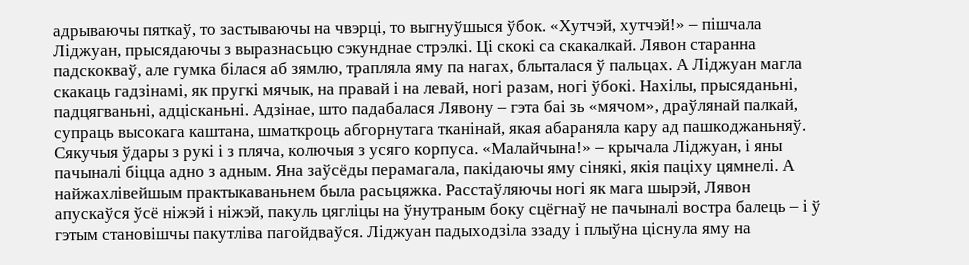адрываючы пяткаў, то застываючы на чвэрці, то выгнуўшыся ўбок. «Хутчэй, хутчэй!» – пішчала Ліджуан, прысядаючы з выразнасьцю сэкунднае стрэлкі. Ці скокі са скакалкай. Лявон старанна падскокваў, але гумка білася аб зямлю, трапляла яму па нагах, блыталася ў пальцах. А Ліджуан магла скакаць гадзінамі, як пругкі мячык, на правай і на левай, ногі разам, ногі ўбокі. Нахілы, прысяданьні, падцягваньні, адцісканьні. Адзінае, што падабалася Лявону – гэта баі зь «мячом», драўлянай палкай, супраць высокага каштана, шматкроць абгорнутага тканінай, якая абараняла кару ад пашкоджаньняў. Сякучыя ўдары з рукі і з пляча, колючыя з усяго корпуса. «Малайчына!» – крычала Ліджуан, і яны пачыналі біцца адно з адным. Яна заўсёды перамагала, пакідаючы яму сінякі, якія паціху цямнелі. А найжахлівейшым практыкаваньнем была расьцяжка. Расстаўляючы ногі як мага шырэй, Лявон апускаўся ўсё ніжэй і ніжэй, пакуль цягліцы на ўнутраным боку сцёгнаў не пачыналі востра балець – і ў гэтым становішчы пакутліва пагойдваўся. Ліджуан падыходзіла ззаду і плыўна ціснула яму на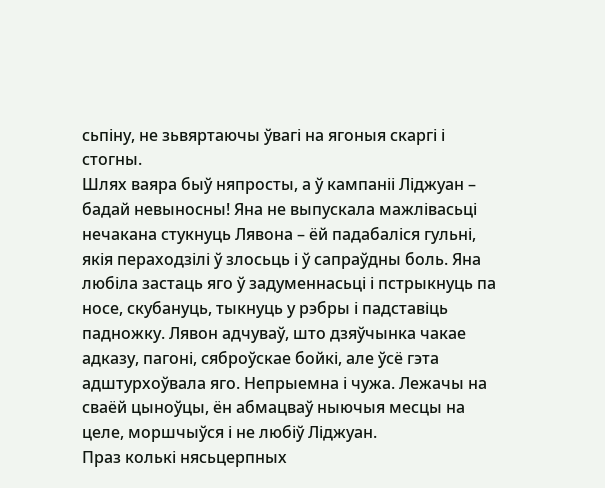сьпіну, не зьвяртаючы ўвагі на ягоныя скаргі і стогны.
Шлях ваяра быў няпросты, а ў кампаніі Ліджуан – бадай невыносны! Яна не выпускала мажлівасьці нечакана стукнуць Лявона – ёй падабаліся гульні, якія пераходзілі ў злосьць і ў сапраўдны боль. Яна любіла застаць яго ў задуменнасьці і пстрыкнуць па носе, скубануць, тыкнуць у рэбры і падставіць падножку. Лявон адчуваў, што дзяўчынка чакае адказу, пагоні, сяброўскае бойкі, але ўсё гэта адштурхоўвала яго. Непрыемна і чужа. Лежачы на сваёй цыноўцы, ён абмацваў ныючыя месцы на целе, моршчыўся і не любіў Ліджуан.
Праз колькі нясьцерпных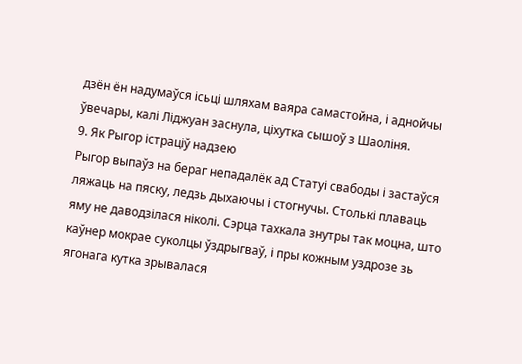дзён ён надумаўся ісьці шляхам ваяра самастойна, і аднойчы ўвечары, калі Ліджуан заснула, ціхутка сышоў з Шаоліня.
9. Як Рыгор істраціў надзею
Рыгор выпаўз на бераг непадалёк ад Статуі свабоды і застаўся ляжаць на пяску, ледзь дыхаючы і стогнучы. Столькі плаваць яму не даводзілася ніколі. Сэрца тахкала знутры так моцна, што каўнер мокрае суколцы ўздрыгваў, і пры кожным уздрозе зь ягонага кутка зрывалася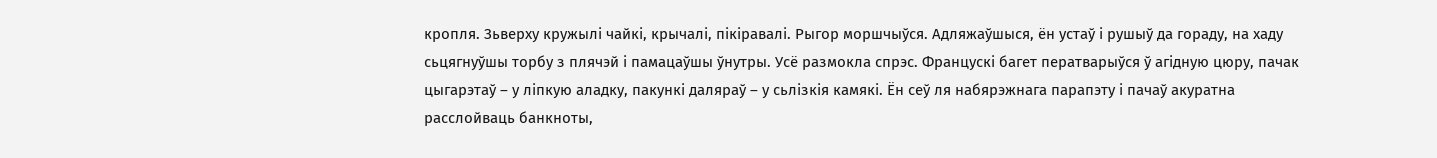кропля. Зьверху кружылі чайкі, крычалі, пікіравалі. Рыгор моршчыўся. Адляжаўшыся, ён устаў і рушыў да гораду, на хаду сьцягнуўшы торбу з плячэй і памацаўшы ўнутры. Усё размокла спрэс. Францускі багет ператварыўся ў агідную цюру, пачак цыгарэтаў – у ліпкую аладку, пакункі даляраў – у сьлізкія камякі. Ён сеў ля набярэжнага парапэту і пачаў акуратна расслойваць банкноты,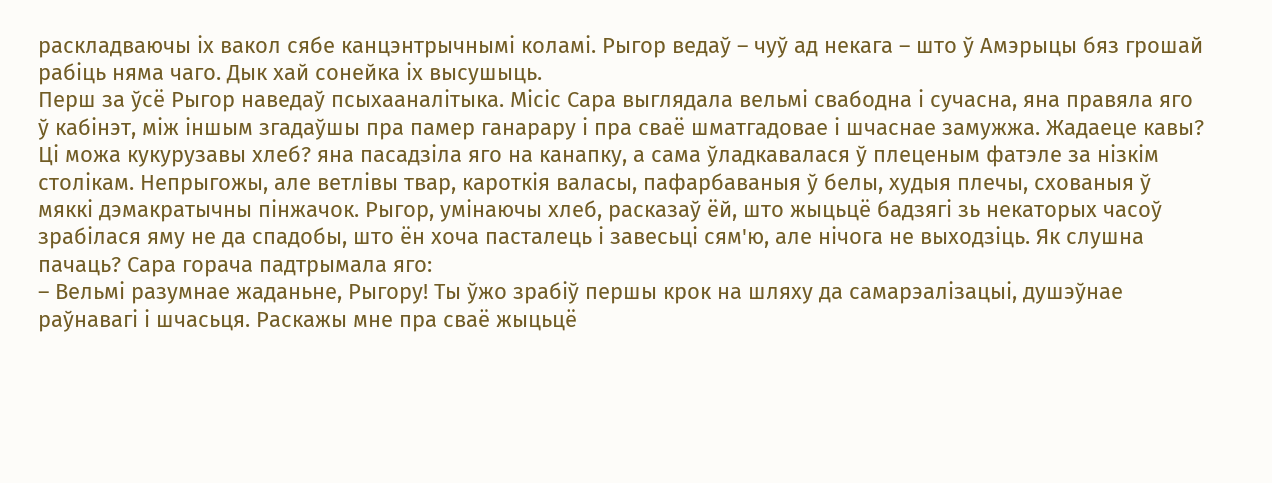раскладваючы іх вакол сябе канцэнтрычнымі коламі. Рыгор ведаў – чуў ад некага – што ў Амэрыцы бяз грошай рабіць няма чаго. Дык хай сонейка іх высушыць.
Перш за ўсё Рыгор наведаў псыхааналітыка. Місіс Сара выглядала вельмі свабодна і сучасна, яна правяла яго ў кабінэт, між іншым згадаўшы пра памер ганарару і пра сваё шматгадовае і шчаснае замужжа. Жадаеце кавы? Ці можа кукурузавы хлеб? яна пасадзіла яго на канапку, а сама ўладкавалася ў плеценым фатэле за нізкім столікам. Непрыгожы, але ветлівы твар, кароткія валасы, пафарбаваныя ў белы, худыя плечы, схованыя ў мяккі дэмакратычны пінжачок. Рыгор, умінаючы хлеб, расказаў ёй, што жыцьцё бадзягі зь некаторых часоў зрабілася яму не да спадобы, што ён хоча пасталець і завесьці сям'ю, але нічога не выходзіць. Як слушна пачаць? Сара горача падтрымала яго:
– Вельмі разумнае жаданьне, Рыгору! Ты ўжо зрабіў першы крок на шляху да самарэалізацыі, душэўнае раўнавагі і шчасьця. Раскажы мне пра сваё жыцьцё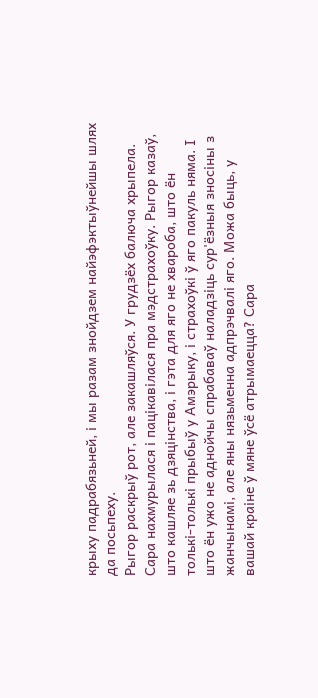крыху падрабязьней, і мы разам знойдзем найэфэктыўнейшы шлях да посьпеху.
Рыгор раскрыў рот, але закашляўся. У грудзёх балюча хрыпела. Сара нахмурылася і пацікавілася пра мэдстрахоўку. Рыгор казаў, што кашляе зь дзяцінства, і гэта для яго не хвароба, што ён толькі-толькі прыбыў у Амэрыку, і страхоўкі ў яго пакуль няма. І што ён ужо не аднойчы спрабаваў наладзіць сур'ёзныя зносіны з жанчынамі, але яны нязьменна адпрэчвалі яго. Можа быць, у вашай краіне ў мяне ўсё атрымаецца? Сара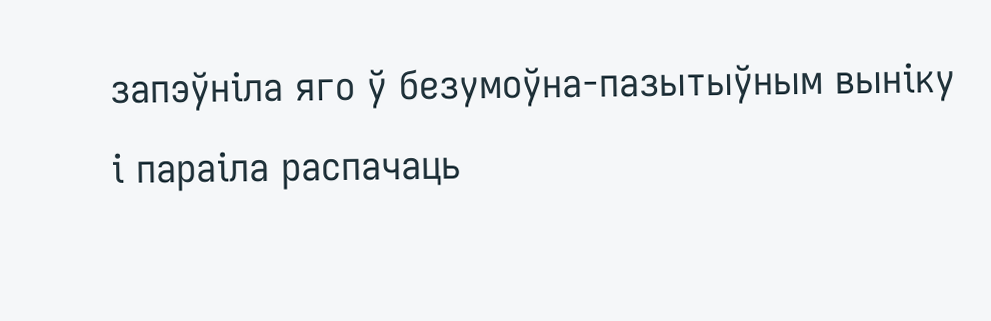запэўніла яго ў безумоўна-пазытыўным выніку і параіла распачаць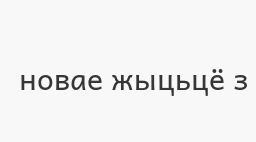новае жыцьцё з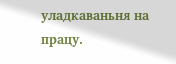уладкаваньня на працу.